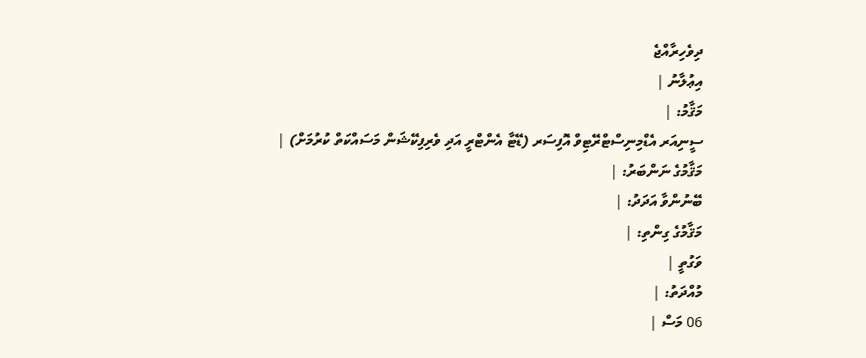ދިވެހިރާއްޖެ
އިޢުލާނު |
މަޤާމު: |
ސީނިއަރ އެޑްމިނިސްޓްރޭޓިވް އޮފިސަރ (ޑޭޓާ އެންޓްރީ އަދި ވެރިފިކޭޝަން މަސައްކަތް ކުރުމަށް) |
މަޤާމުގެ ނަންބަރު: |
ބޭނުންވާ އަދަދު: |
މަޤާމުގެ ގިންތި: |
ވަގުތީ |
މުއްދަތު: |
06 މަސް |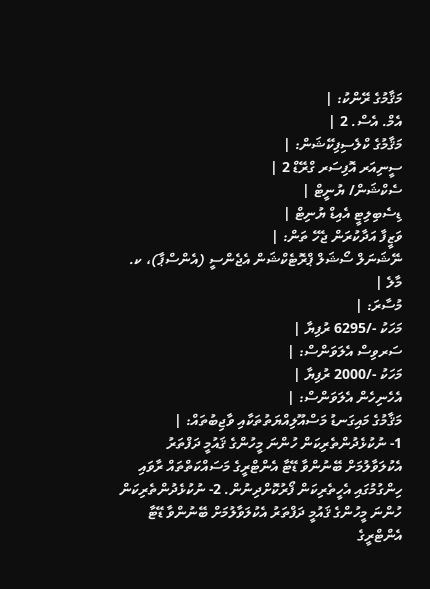މަޤާމުގެ ރޭންކު: |
އެމް. އެސް. 2 |
މަޤާމުގެ ކްލެސިފިކޭޝަން: |
ސީނިއަރ އޮފިސަރ ގްރޭޑް 2 |
ސެކްޝަން/ ޔުނީޓް |
ޑިސެބިލިޓީ އެއިޑް ޔުނިޓް |
ވަޒީފާ އަދާކުރަން ޖެހޭ ތަން: |
ނޭޝަނަލް ސޯޝަލް ޕްރޮޓެކްޝަން އެޖެންސީ (އެންސްޕާ)، ކ. މާލެ |
މުސާރަ: |
މަހަކު -/6295 ރުފިޔާ |
ސަރވިސް އެލަވަންސް: |
މަހަކު -/2000 ރުފިޔާ |
އެހެނިހެން އެލަވަންސް: |
މަޤާމުގެ މައިގަނޑު މަސްއޫލިއްޔަތުތަކާއި ވާޖިބުތައް: |
1- ނުކުޅެދުންތެރިކަން ހުންނަ މީހުންގެ ޤައުމީ ދަފްތަރު އެކުލަވާލުމަށް ބޭނުންވާ ޑޭޓާ އެންޓްރީގެ މަސައްކަތްތައް ރާވައި ހިންގުމުގައި އެހީތެރިކަން ފޯރުކޮށްދިނުން. 2- ނުކުޅެދުންތެރިކަން ހުންނަ މީހުންގެ ޤައުމީ ދަފްތަރު އެކުލަވާލުމަށް ބޭނުންވާ ޑޭޓާ އެންޓްރީގެ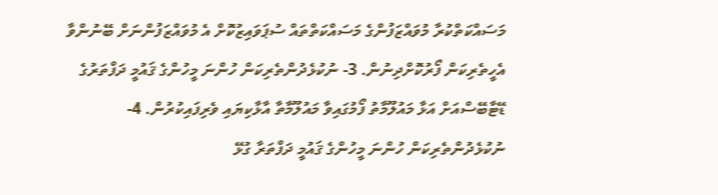މަސައްކަތްކުރާ މުވައްޒަފުންގެ މަސައްކަތްތައް ސުޕަވައިޒުކޮށް އެ މުވައްޒަފުންނަށް ބޭނުންވާ އެހީތެރިކަން ފޯރުކޮށްދިނުން. 3- ނުކުޅެދުންތެރިކަން ހުންނަ މީހުންގެ ޤައުމީ ދަފްތަރުގެ ޑޭޓާބޭސްއަށް އަޅާ މައުލޫމާތު ފޯމުގައިވާ މައުލޫމާތާ އާޅާކިޔައި ވެރިފައިކުރުން. 4- ނުކުޅެދުންތެރިކަން ހުންނަ މީހުންގެ ޤައުމީ ދަފްތަރާ ގުޅޭ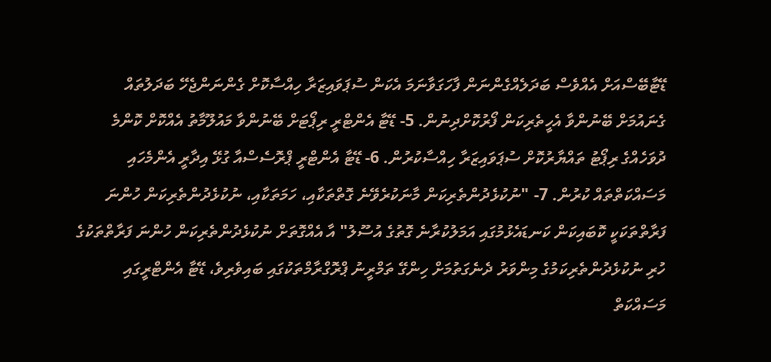ޑޭޓާބޭސްއަށް އެއްވެސް ބަދަލެއްގެންނަން ފާހަގަވާނަމަ އެކަން ސުޕަވައިޒަރާ ހިއްސާކޮށް ގެންނަންޖެހޭ ބަދަލުތައް ގެނައުމަށް ބޭނުންވާ އެހީތެރިކަން ފޯރުކޮށްދިނުން. 5- ޑޭޓާ އެންޓްރީ ރިޕޯޓަށް ބޭނުންވާ މައުލޫމާތު އެއްކޮށް ކޮންމެ ދުވަހެއްގެ ރިޕޯޓު ތައްޔާރުކޮށް ސުޕަވައިޒަރާ ހިއްސާކުރުން. 6- ޑޭޓާ އެންޓްރީ ޕްރޮސެސްއާ ގުޅޭ އިދާރީ އެންމެހައި މަސައްކަތްތައް ކުރުން. 7- "ނުކުޅެދުންތެރިކަން މާނަކުރެވޭނެ ގޮތްތަކާއި، ހަމަތަކާއި، ނުކުޅެދުންތެރިކަން ހުންނަ ފަރާތްތަކަކީ ކޮބައިކަން ކަނޑައެޅުމުގައި އަމަލުކުރާނެ ގޮތުގެ އުސޫލު" އާ އެއްގޮތަށް ނުކުޅެދުންތެރިކަން ހުންނަ ފަރާތްތަކުގެ ހުރި ނުކުޅެދުންތެރިކަމުގެ މިންވަރު ދެނެގަތުމަށް ހިންގޭ ތަމްރީނު ޕްރޮގްރާމްތަކުގައި ބައިވެރިވެ، ޑޭޓާ އެންޓްރީގައި މަސައްކަތް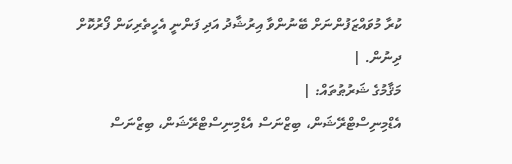ކުރާ މުވައްޒަފުންނަށް ބޭނުންވާ އިރުޝާދު އަދި ފަންނީ އެހީތެރިކަން ފޯރުކޮށް ދިނުން. |
މަޤާމުގެ ޝަރުޠުތައް: |
އެޑްމިނިސްޓްރޭޝަން، ބިޒްނަސް އެޑްމިނިސްޓްރޭޝަން، ބިޒްނަސް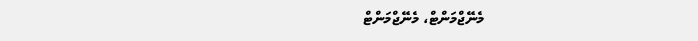މެނޭޖްމަންޓް، މެނޭޖްމަންޓް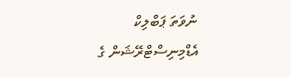ނުވަތަ ޕަބްލިކް އެޑްމިނިސްޓްރޭޝަން ގެ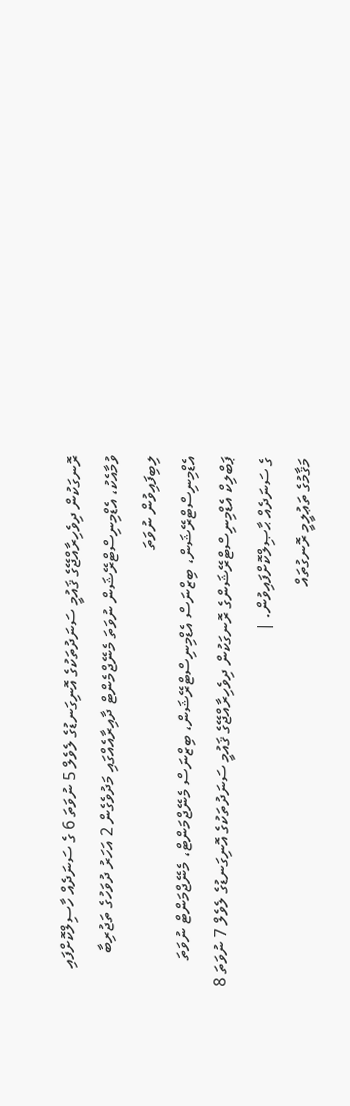ރޮނގަކުން ދިވެހިރާއްޖޭގެ ޤައުމީ ސަނަދުތަކުގެ އޮނިގަނޑުގެ ލެވެލް 5 ނުވަތަ 6 ގެ ސަނަދެއް ހާސިލްކޮށްފައި ވުމާއެކު، އެޑްމިނިސްޓްރޭޝަން ނުވަތަ މެނޭޖްމެންޓް ދާއިރާއެއްގައި މަދުވެގެން 2 އަހަރު ދުވަހުގެ ތަޖުރިބާ ލިބިފައިވުން ނުވަތަ
އެޑްމިނިސްޓްރޭޝަން، ބިޒްނަސް އެޑްމިނިސްޓްރޭޝަން، ބިޒްނަސް މެނޭޖްމަންޓް، މެނޭޖްމަންޓް ނުވަތަ ޕަބްލިކް އެޑްމިނިސްޓްރޭޝަންގެ ރޮނގަކުން ދިވެހިރާއްޖޭގެ ޤައުމީ ސަނަދުތަކުގެ އޮނިގަނޑުގެ ލެވެލް 7 ނުވަތަ 8 ގެ ސަނަދެއް ޙާޞިލްކޮށްފައިވުން. |
މަޤާމުގެ ތަޢުލީމީ ރޮނގުތައް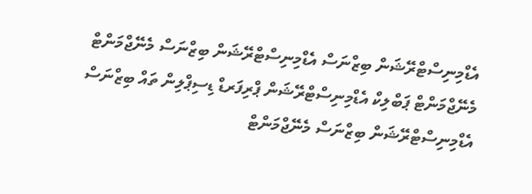އެޑްމިނިސްޓްރޭޝަން ބިޒްނަސް އެޑްމިނިސްޓްރޭޝަން ބިޒްނަސް މެނޭޖްމަންޓް މެނޭޖްމަންޓް ޕަބްލިކް އެޑްމިނިސްޓްރޭޝަން ޕްރިފަރޑް ޑިސިޕްލިން ތައް ބިޒްނަސް އެޑްމިނިސްޓްރޭޝަން ބިޒްނަސް މެނޭޖްމަންޓް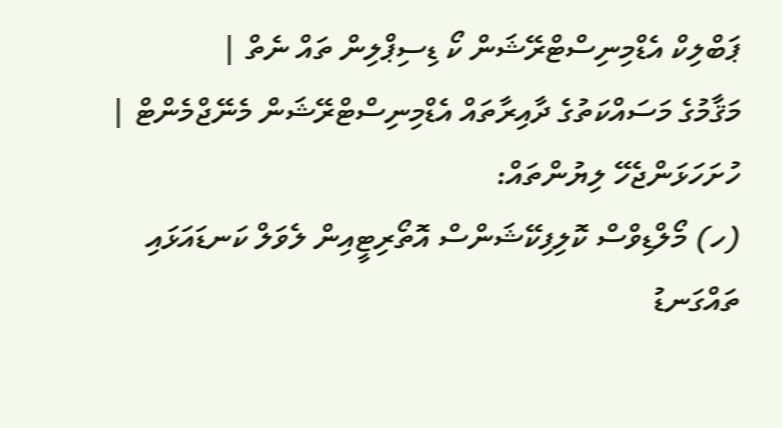ޕަބްލިކް އެޑްމިނިސްޓްރޭޝަން ކޯ ޑިސިޕްލިން ތައް ނެތް |
މަޤާމުގެ މަސައްކަތުގެ ދާއިރާތައް އެޑްމިނިސްޓްރޭޝަން މެނޭޖްމެންޓް |
ހުށަހަޅަންޖެހޭ ލިޔުންތައް:
(ހ) މޯލްޑިވްސް ކޮލިފިކޭޝަންސް އޮތޯރިޓީއިން ލެވަލް ކަނޑައަޅައި ތައްގަނޑު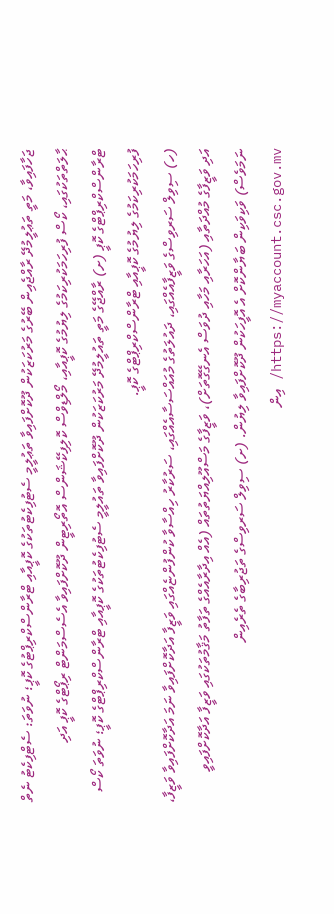ޖަހާފައިވާ، މަތީ ތަޢުލީމުދޭ ރާއްޖެއިން ބޭރުގެ މަރުކަޒަކުން ދޫކޮށްފައިވާ ތަޢުލީމީ ސެޓުފިކެޓުތަކުގެ ކޮޕީއާއި ޓްރާންސްކްރިޕްޓުގެ ކޮޕީ؛ ނުވަތަ: ސެޓްފިކެޓު ނެތް ޙާލަތްތަކުގައި، ކޯސް ފުރިހަމަކުރިކަމުގެ ލިޔުމުގެ ކޮޕީއާއި، މޯލްޑިވްސް ކޮލިފިކޭޝަންސް އޮތޯރިޓީން ދޫކޮށްފައިވާ އެސެސްމަންޓް ރިޕޯޓްގެ ކޮޕީ އަދި ޓްރާންސްކްރިޕްޓްގެ ކޮޕީ (ށ) ރާއްޖޭގެ މަތީ ތައުލީމުދޭ މަރުކަޒަކުން ދޫކޮށްފައިވާ ތައުލީމީ ސެޓުފިކެޓުތަކުގެ ކޮޕީއާއި ޓްރާންސްކްރިޕްޓްގެ ކޮޕީ؛ ނުވަތަ ކޯސް ފުރިހަމަކުރިކަމުގެ ލިޔުމުގެ ކޮޕީއާއި ޓްރާންސްކްރިޕްޓްގެ ކޮޕީ.
(ހ) ސިވިލް ސަރވިސްގެ ވަޒީފާއެއްގައި، ދައުލަތުގެ މުއައްސަސާއެއްގައި، ސަރުކާރު ހިއްސާވާ ކުންފުންޏެއްގައި ވަޒީފާ އަދާކޮށްފައިވާ ނަމަ އަދާކޮށްފައިވާ ވަޒީފާ، އަދި ވަޒީފާގެ މުއްދަތާއި (އަހަރާއި މަހާއި ދުވަސް އެނގޭގޮތަށް)، ވަޒީފާގެ މަސްއޫލިއްޔަތުތައް (އެއް އިދާރާއެއްގެ ތަފާތު މަޤާމުތަކުގައި ވަޒީފާ އަދާކޮށްފައިވީ ނަމަވެސް) ވަކިވަކިން ބަޔާންކޮށް އެ އޮފީހަކުން ދޫކޮށްފައިވާ ލިޔުން. (ށ) ސިވިލް ސަރވިސްގެ ތަޖުރިބާގެ ތެރެއިން https://myaccount.csc.gov.mv/ އިން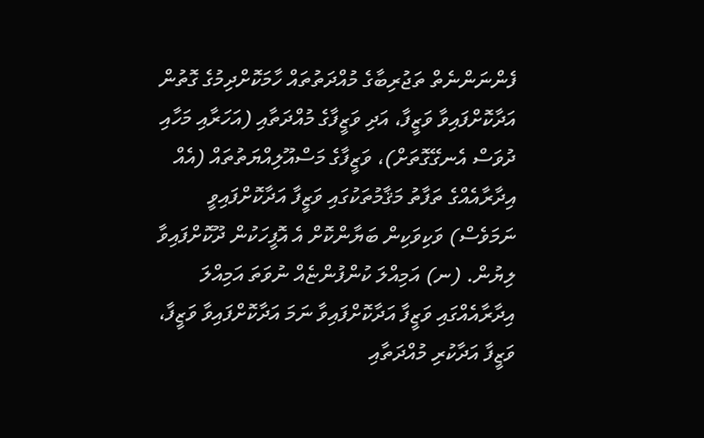ފެންނަންނެތް ތަޖުރިބާގެ މުއްދަތުތައް ހާމަކޮށްދިމުގެ ގޮތުން އަދާކޮށްފައިވާ ވަޒީފާ، އަދި ވަޒީފާގެ މުއްދަތާއި (އަހަރާއި މަހާއި ދުވަސް އެނގޭގޮތަށް)، ވަޒީފާގެ މަސްއޫލިއްޔަތުތައް (އެއް އިދާރާއެއްގެ ތަފާތު މަޤާމުތަކުގައި ވަޒީފާ އަދާކޮށްފައިވީ ނަމަވެސް) ވަކިވަކިން ބަޔާންކޮށް އެ އޮފީހަކުން ދޫކޮށްފައިވާ ލިޔުން. (ނ) އަމިއްލަ ކުންފުންޏެއް ނުވަތަ އަމިއްލަ އިދާރާއެއްގައި ވަޒީފާ އަދާކޮށްފައިވާ ނަމަ އަދާކޮށްފައިވާ ވަޒީފާ، ވަޒީފާ އަދާކުރި މުއްދަތާއި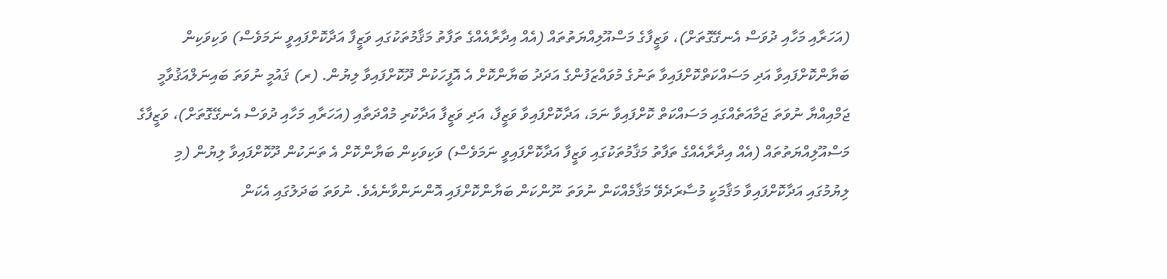(އަހަރާއި މަހާއި ދުވަސް އެނގޭގޮތަށް)، ވަޒީފާގެ މަސްއޫލިއްޔަތުތައް (އެއް އިދާރާއެއްގެ ތަފާތު މަޤާމުތަކުގައި ވަޒީފާ އަދާކޮށްފައިވީ ނަމަވެސް) ވަކިވަކިން ބަޔާންކޮށްފައިވާ އަދި މަސައްކަތްކޮށްފައިވާ ތަނުގެ މުވައްޒަފުންގެ އަދަދު ބަޔާންކޮށް އެ އޮފީހަކުން ދޫކޮށްފައިވާ ލިޔުން. (ރ) ޤައުމީ ނުވަތަ ބައިނަލްއަޤުވާމީ ޖަމްއިއްޔާ ނުވަތަ ޖަމާއަތެއްގައި މަސައްކަތް ކޮށްފައިވާ ނަމަ، އަދާކޮށްފައިވާ ވަޒީފާ، އަދި ވަޒީފާ އަދާކުރި މުއްދަތާއި (އަހަރާއި މަހާއި ދުވަސް އެނގޭގޮތަށް)، ވަޒީފާގެ މަސްއޫލިއްޔަތުތައް (އެއް އިދާރާއެއްގެ ތަފާތު މަޤާމުތަކުގައި ވަޒީފާ އަދާކޮށްފައިވީ ނަމަވެސް) ވަކިވަކިން ބަޔާންކޮށް އެ ތަނަކުން ދޫކޮށްފައިވާ ލިޔުން (މި ލިޔުމުގައި އަދާކޮށްފައިވާ މަޤާމަކީ މުސާރަދެވޭ މަޤާމެއްކަން ނުވަތަ ނޫންކަން ބަޔާންކޮށްފައި އޮންނަންވާނެއެވެ. ނުވަތަ ބަދަލުގައި އެކަން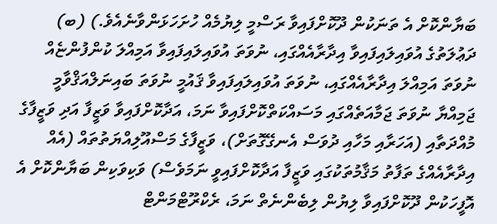ބަޔާންކޮށް އެ ތަނަކުން ދޫކޮށްފައިވާ ރަސްމީ ލިޔުމެއް ހުށަހަޅަންވާނެއެވެ.) (ބ) ދަޢުލަތުގެ އުވައިލައިފައިވާ އިދާރާއެއްގައި، ނުވަތަ އުވައިލައިފައިވާ އަމިއްލަ ކުންފުންޏެއް ނުވަތަ އަމިއްލަ އިދާރާއެއްގައި، ނުވަތަ އުވައިލައިފައިވާ ޤައުމީ ނުވަތަ ބައިނަލްއަޤްވާމީ ޖަމިއްޔާ ނުވަތަ ޖަމާއަތެއްގައި މަސައްކަތްކޮށްފައިވާ ނަމަ، އަދާކޮށްފައިވާ ވަޒީފާ އަދި ވަޒީފާގެ މުއްދަތާއި (އަހަރާއި މަހާއި ދުވަސް އެނގޭގޮތަށް)، ވަޒީފާގެ މަސްއޫލިއްޔަތުތައް (އެއް އިދާރާއެއްގެ ތަފާތު މަޤާމުތަކުގައި ވަޒީފާ އަދާކޮށްފައިވީ ނަމަވެސް) ވަކިވަކިން ބަޔާންކޮށް އެ އޮފީހަކުން ދޫކޮށްފައިވާ ލިޔުން ލިބެންނެތް ނަމަ، ރެކްރޫޓްމަންޓް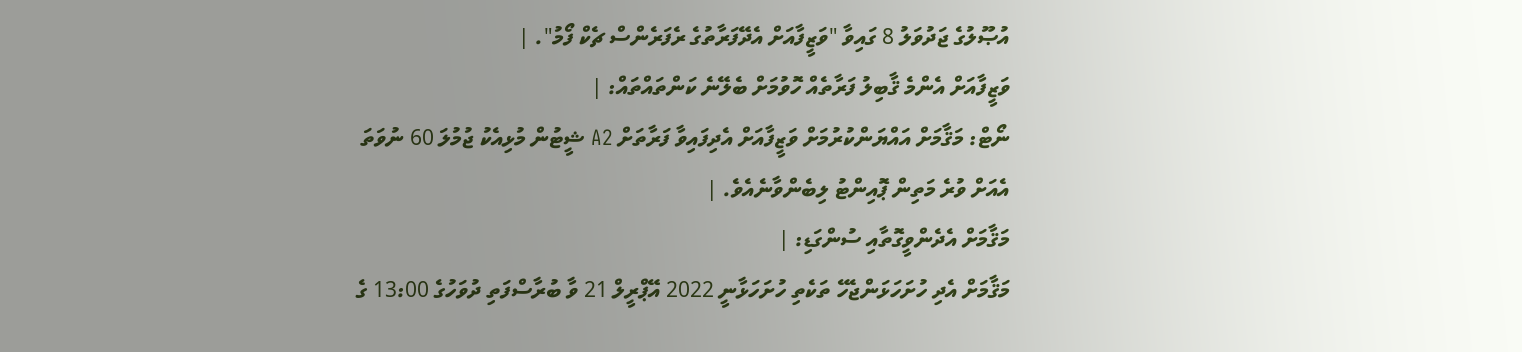އުޞޫލުގެ ޖަދުވަލު 8 ގައިވާ "ވަޒީފާއަށް އެދޭފަރާތުގެ ރެފަރެންސް ޗެކް ފޯމު". |
ވަޒީފާއަށް އެންމެ ޤާބިލު ފަރާތެއް ހޮވުމަށް ބެލޭނެ ކަންތައްތައް: |
ނޯޓް: މަޤާމަށް އައްޔަންކުރުމަށް ވަޒީފާއަށް އެދިފައިވާ ފަރާތަށް A2 ޝީޓުން މުޅިއެކު ޖުމުލަ 60 ނުވަތަ އެއަށް ވުރެ މަތިން ޕޮއިންޓު ލިބެންވާނެއެވެ. |
މަޤާމަށް އެދެންވީގޮތާއި ސުންގަޑި: |
މަޤާމަށް އެދި ހުށަހަޅަންޖެހޭ ތަކެތި ހުށަހަޅާނީ 2022 އޭޕްރީލް 21 ވާ ބުރާސްފަތި ދުވަހުގެ 13:00 ގެ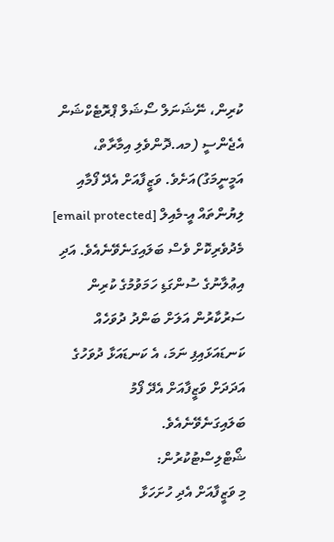ކުރިން، ނޭޝަނަލް ސޯޝަލް ޕްރޮޓެކްޝަން އެޖެންސީ (މއ.ދޮންވެލި އިމާރާތް، އަމީނީމަގު)އަށެވެ. ވަޒީފާއަށް އެދޭ ފޯމާއި ލިޔުންތައް އީ-މެއިލް [email protected] މެދުވެރިކޮށް ވެސް ބަލައިގަނެވޭނެއެވެ. އަދި އިޢުލާނުގެ ސުންގަޑި ހަމަވުމުގެ ކުރިން ސަރުކާރުން އަލަށް ބަންދު ދުވަހެއް ކަނޑައަޅައިފި ނަމަ، އެ ކަނޑައަޅާ ދުވަހުގެ އަދަދަށް ވަޒީފާއަށް އެދޭ ފޯމު ބަލައިގަނެވޭނެއެވެ.
ޝޯޓްލިސްޓުކުރުން:
މި ވަޒީފާއަށް އެދި ހުށަހަޅާ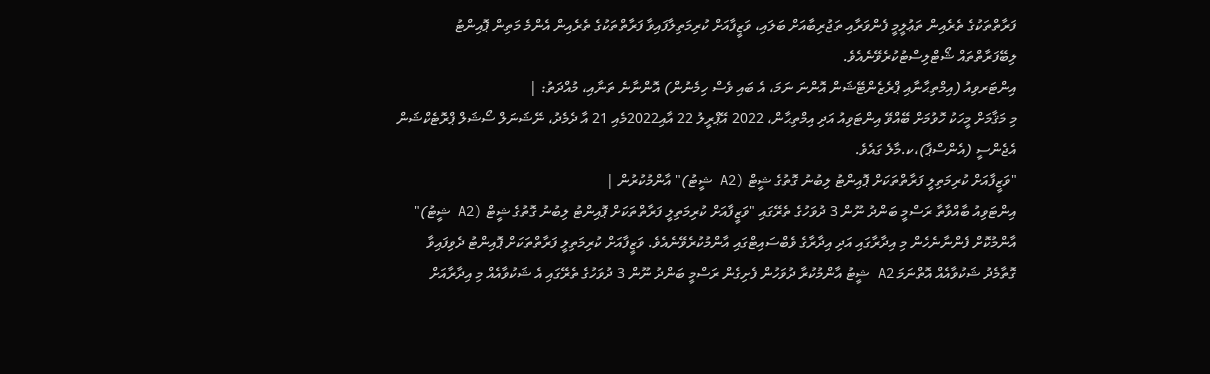ފަރާތްތަކުގެ ތެރެއިން ތަޢުލީމީ ފެންވަރާއި ތަޖުރިބާއަށް ބަލައި، ވަޒީފާއަށް ކުރިމަތިލާފައިވާ ފަރާތްތަކުގެ ތެރެއިން އެންމެ މަތިން ޕޮއިންޓު ލިބޭފަރާތްތައް ޝޯޓްލިސްޓުކުރެވޭނެއެވެ.
އިންޓަރވިއު (އިމްތިޙާނާއި ޕްރެޒެންޓޭޝަން އޮންނަ ނަމަ، އެ ބައި ވެސް ހިމެނުން) އޮންނާނެ ތަނާއި، މުއްދަތު: |
މި މަޤާމަށް މީހަކު ހޮވުމަށް ބޭއްވޭ އިންޓަވިއު އަދި އިމްތިޙާން، 2022 އޭޕްރީލު 22 އާއި2022މެއި 21 އާ ދެމެދު، ނޭޝަނަލް ސޯޝަލް ޕްރޮޓެކްޝަން އެޖެންސީ (އެންސްޕާ)،ކ.މާލެ ގައެވެ.
"ވަޒީފާއަށް ކުރިމަތިލީ ފަރާތްތަކަށް ޕޮއިންޓު ލިބުނު ގޮތުގެ ޝީޓް (A2 ޝީޓު)" އާންމުކުރުން |
އިންޓަވިއު ބާއްވާތާ ރަސްމީ ބަންދު ނޫން 3 ދުވަހުގެ ތެރޭގައި "ވަޒީފާއަށް ކުރިމަތިލީ ފަރާތްތަކަށް ޕޮއިންޓު ލިބުނު ގޮތުގެ ޝީޓް (A2 ޝީޓު)" އާންމުކޮށް ފެންނާނެހެން މި އިދާރާގައި އަދި އިދާރާގެ ވެބްސައިޓްގައި އާންމުކުރެވޭނެއެވެ. ވަޒީފާއަށް ކުރިމަތިލީ ފަރާތްތަކަށް ޕޮއިންޓު ދެވިފައިވާ ގޮތާމެދު ޝަކުވާއެއް އޮތްނަމަ A2 ޝީޓު އާންމުކުރާ ދުވަހުން ފެށިގެން ރަސްމީ ބަންދު ނޫން 3 ދުވަހުގެ ތެރޭގައި އެ ޝަކުވާއެއް މި އިދާރާއަށް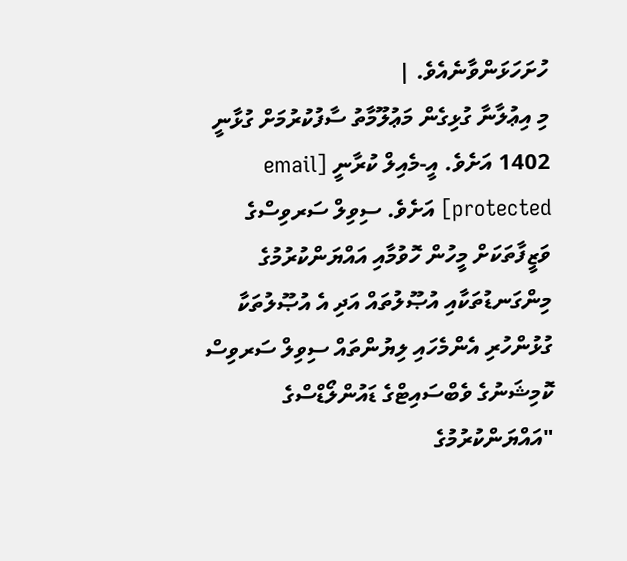ހުށަހަޅަންވާނެއެވެ. |
މި އިޢުލާނާ ގުޅިގެން މަޢުލޫމާތު ސާފުކުރުމަށް ގުޅާނީ 1402 އަށެވެ. އީ-މެއިލް ކުރާނީ [email protected] އަށެވެ. ސިވިލް ސަރވިސްގެ ވަޒީފާތަކަށް މީހުން ހޮވުމާއި އައްޔަންކުރުމުގެ މިންގަނޑުތަކާއި އުޞޫލުތައް އަދި އެ އުޞޫލުތަކާ ގުޅުންހުރި އެންމެހައި ލިޔުންތައް ސިވިލް ސަރވިސް ކޮމިޝަނުގެ ވެބްސައިޓްގެ ޑައުންލޯޑްސްގެ "އައްޔަންކުރުމުގެ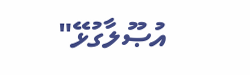އުޞޫލާގުޅޭ"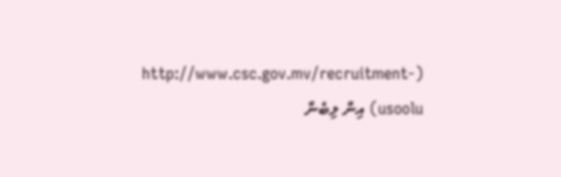(http://www.csc.gov.mv/recruitment-usoolu) އިން ލިބެން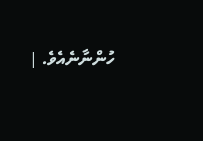ހުންނާނެއެވެ. |